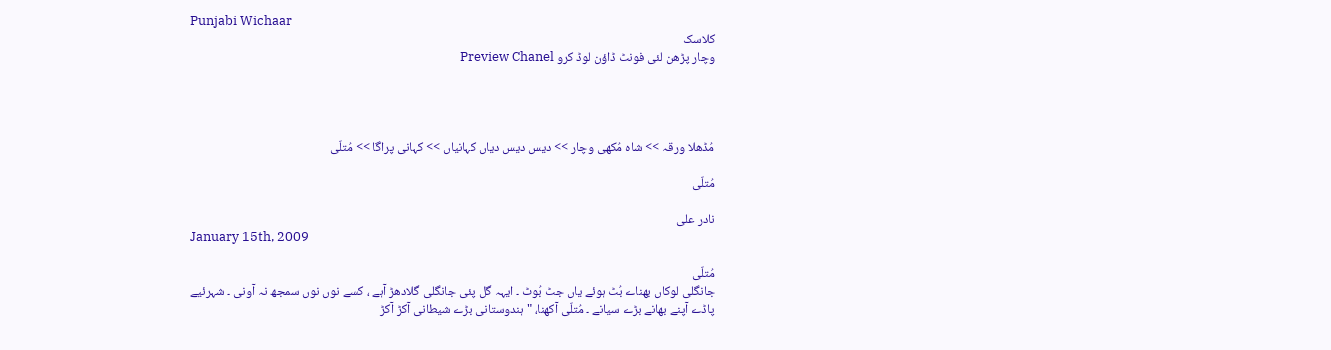Punjabi Wichaar
کلاسک
وچار پڑھن لئی فونٹ ڈاؤن لوڈ کرو Preview Chanel




مُڈھلا ورقہ >> شاہ مُکھی وچار >> دیس دیس دیاں کہانیاں >> کہانی پراگا >> مُتلّی

مُتلّی

نادر علی
January 15th, 2009

مُتلّی
جانگلی لوکاں بھناے بُٹ ہوئے یاں جٹ بُوٹ ۔ ایہہ گل پئی جانگلی گلادھڑ آہے ، کسے نوں نوں سمجھ نہ آونی ۔ شہرئیے پاڈے آپنے بھانے بڑے سیانے ۔ مُتلّی آکھنا، "ہندوستانی بڑے شیطانی آکڑ آکڑ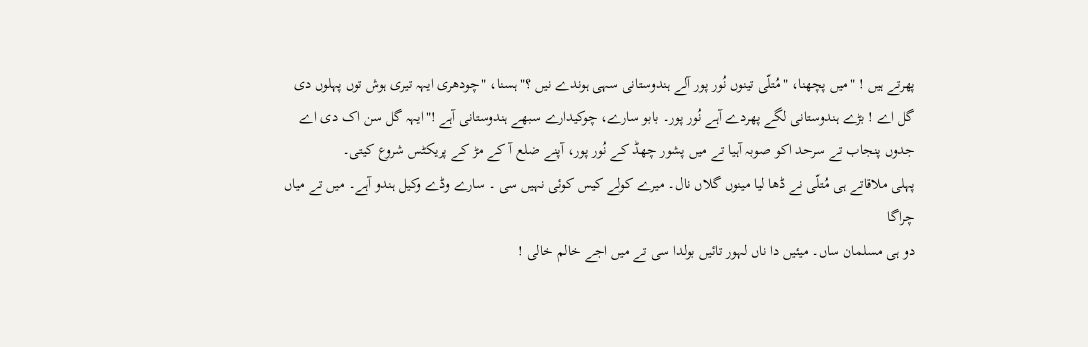پھرتے ہیں ! "میں پچھنا، "مُتلّی تینوں نُور پور آلے ہندوستانی سہی ہوندے نیں ؟"ہسنا، "چودھری ایہہ تیری ہوش توں پہلوں دی گل اے ! بڑے ہندوستانی لگے پھردے آہے نُور پور۔ بابو سارے، چوکیدارے سبھے ہندوستانی آہے !"ایہہ گل سن اک دی اے جدوں پنجاب تے سرحد اکو صوبہ آہیا تے میں پشور چھڈ کے نُور پور، آپنے ضلع آ کے مڑ کے پریکٹس شروع کیتی۔
پہلی ملاقاتے ہی مُتلّی نے ڈھا لیا مینوں گلاں نال۔ میرے کولے کیس کوئی نہیں سی ۔ سارے وڈے وکیل ہندو آہے۔ میں تے میاں چراگا
دو ہی مسلمان ساں۔ میئیں دا ناں لہور تائیں بولدا سی تے میں اجے خالم خالی !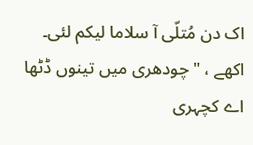اک دن مُتلّی آ سلاما لیکم لئی۔ اکھے ، "چودھری میں تینوں ڈٹھا اے کچہری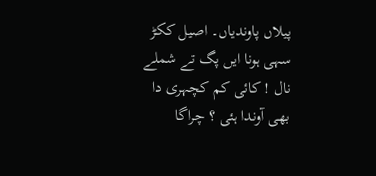پیلاں پاوندیاں۔ اصیل ککڑ سہی ہونا ایں پگ تے شملے نال ! کائی کم کچہری دا بھی آوندا ہئی ؟ چراگا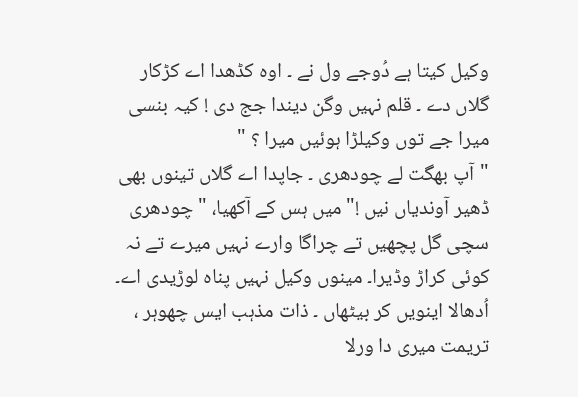وکیل کیتا ہے دُوجے ول نے ۔ اوہ کڈھدا اے کڑکار گلاں دے ۔ قلم نہیں وگن دیندا جج دی ! کیہ بنسی میرا جے توں وکیلڑا ہوئیں میرا ؟ "
"آپ بھگت لے چودھری ۔ جاپدا اے گلاں تینوں بھی ڈھیر آوندیاں نیں !"میں ہس کے آکھیا، "چودھری سچی گل پچھیں تے چراگا وارے نہیں میرے تے نہ کوئی کراڑ وڈیرا۔ مینوں وکیل نہیں پناہ لوڑیدی اے۔ اُدھالا اینویں کر بیٹھاں ۔ ذات مذہب ایس چھوہر ، تریمت میری دا ورلا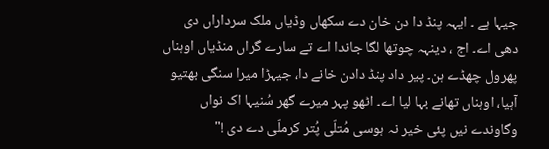جیہا ہے ۔ ایہہ پنڈ دا دن خان دے سکھاں وڈیاں ملک سرداراں دی دھی اے۔ اج ، دینہہ چوتھا لگا جاندا اے تے سارے گراں منڈیاں اوہناں پھرول چھڈے ہن۔ پیر داد پنڈ دادن خانے دا، جیہڑا میرا سنگی بھتیو آہیا، اوہناں تھانے بہا لیا اے۔ اٹھو پہر میرے گھر سُنیہا اک نواں وگاوندے نیں پئی خیر نہ ہوسی مُتلّی پُتر کرملّی دے دی !"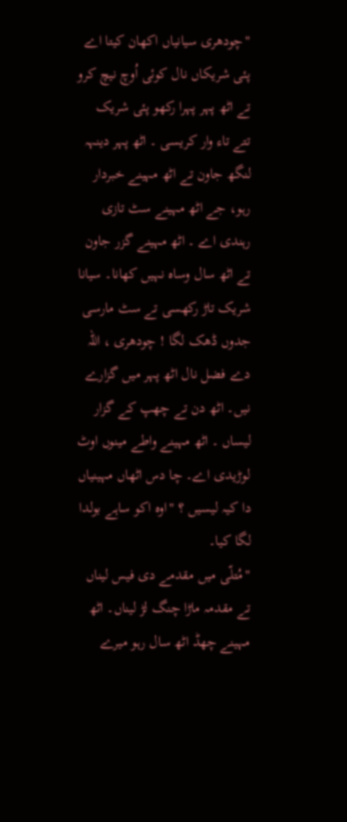"چودھری سیانیاں اکھان کیتا اے پئی شریکاں نال کوئی اُوچ نیچ کرو تے اٹھ پہر پہرا رکھو پئی شریک تتے تاء وار کریسی ۔ اٹھ پہر دینہہ لنگھ جاون تے اٹھ مہینے خبردار رہو، جے اٹھ مہینے سٹ تازی رہندی اے ۔ اٹھ مہینے گزر جاون تے اٹھ سال وساہ نہیں کھانا۔ سیانا شریک تاڑ رکھسی تے سٹ مارسی جدوں ڈھک لگا ! چودھری ، اللہ دے فضل نال اٹھ پہر میں گزارے نیں۔ اٹھ دن تے چھپ کے گزار لیساں ۔ اٹھ مہینے واطے مینوں اوٹ لوڑیدی اے۔ چا دس اٹھاں مہینیاں دا کیہ لیسیں ؟ "اوہ اکو ساہے بولدا لگا کیا۔
"مُتلّی میں مقدمے دی فیس لیناں تے مقدمہ ماڑا چنگ لڑ لیناں۔ اٹھ مہینے چھڈ اٹھ سال رہو میرے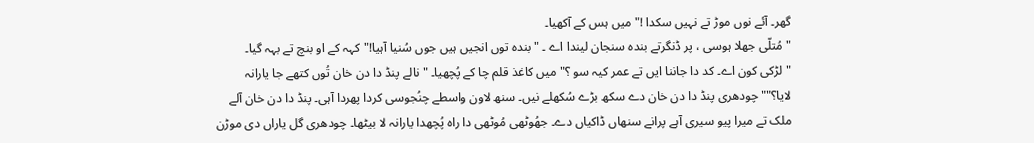گھر۔ آئے نوں موڑ تے نہیں سکدا !"میں ہس کے آکھیا۔
"مُتلّی جھلا ہوسی ، پر ڈنگرتے بندہ سنجان لیندا اے ۔ "بندہ توں انجیں ہیں جوں سُنیا آہیا!"کہہ کے او بنچ تے بہہ گیا۔
"لڑکی کون اے۔ کد دا جاننا ایں تے عمر کیہ سو ؟"میں کاغذ قلم چا کے پُچھیا۔ "نالے پنڈ دا دن خان تُوں کتھے جا یارانہ لایا؟""چودھری پنڈ دا دن خان دے سکھ بڑے سُکھلے نیں۔ سنھ لاون واسطے چنُجوسی کردا پھردا آہی۔ پنڈ دا دن خان آلے ملک تے میرا پیو سیری آہے پرانے سنھاں ڈاکیاں دے۔ جھُوٹھی مُوٹھی دا راہ پُچھدا یارانہ لا بیٹھا۔ چودھری گل یاراں دی موڑن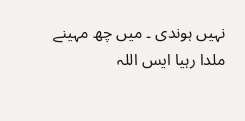نہیں ہوندی ۔ میں چھ مہینے ملدا رہیا ایس اللہ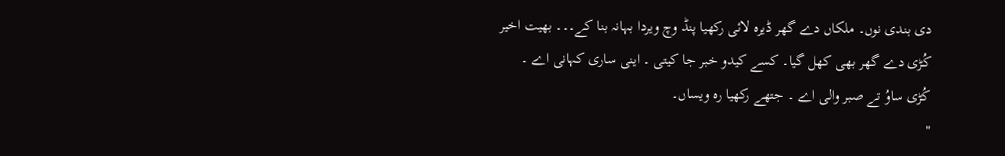دی بندی نوں۔ ملکاں دے گھر ڈیرہ لائی رکھیا پنڈ وچ ویردا بہانہ بنا کے۔۔۔ بھیت اخیر کُڑی دے گھر بھی کھل گیا۔ کسے کیدو خبر جا کیتی ۔ اینی ساری کہانی اے ۔ کُڑی ساوُ تے صبر والی اے ۔ جتھے رکھیا رہ ویساں۔
"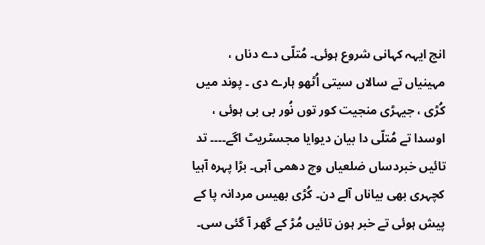انج ایہہ کہانی شروع ہوئی۔ مُتلّی دے دناں ، مہینیاں تے سالاں سیتی اُٹھو ہارے دی ۔ پوند میں کُڑی ، جیہڑی منجیت کور توں نُور بی بی ہوئی ، اوسدا تے مُتلّی دا بیان دیوایا مجسٹریٹ اگے۔۔۔۔ تد تائیں خبردساں ضلعیاں وچ دھمی آہی۔ بڑا پہرہ آہیا کچہری بھی بیاناں آلے دن۔ کُڑی بھیس مردانہ پا کے پیش ہوئی تے خبر ہون تائیں مُڑ کے گھر آ گئی سی۔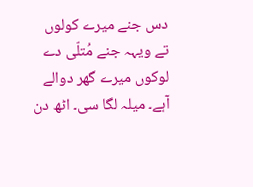دس جنے میرے کولوں تے ویہہ جنے مُتلّی دے لوکوں میرے گھر دوالے آہے۔ میلہ لگا سی۔ اٹھ دن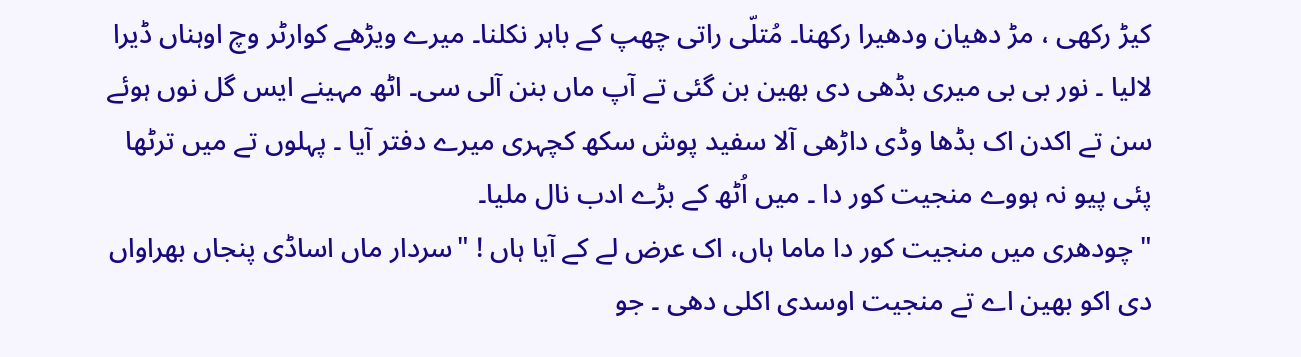کیڑ رکھی ، مڑ دھیان ودھیرا رکھنا۔ مُتلّی راتی چھپ کے باہر نکلنا۔ میرے ویڑھے کوارٹر وچ اوہناں ڈیرا لالیا ۔ نور بی بی میری بڈھی دی بھین بن گئی تے آپ ماں بنن آلی سی۔ اٹھ مہینے ایس گل نوں ہوئے سن تے اکدن اک بڈھا وڈی داڑھی آلا سفید پوش سکھ کچہری میرے دفتر آیا ۔ پہلوں تے میں ترٹھا پئی پیو نہ ہووے منجیت کور دا ۔ میں اُٹھ کے بڑے ادب نال ملیا۔
"چودھری میں منجیت کور دا ماما ہاں، اک عرض لے کے آیا ہاں ! "سردار ماں اساڈی پنجاں بھراواں دی اکو بھین اے تے منجیت اوسدی اکلی دھی ۔ جو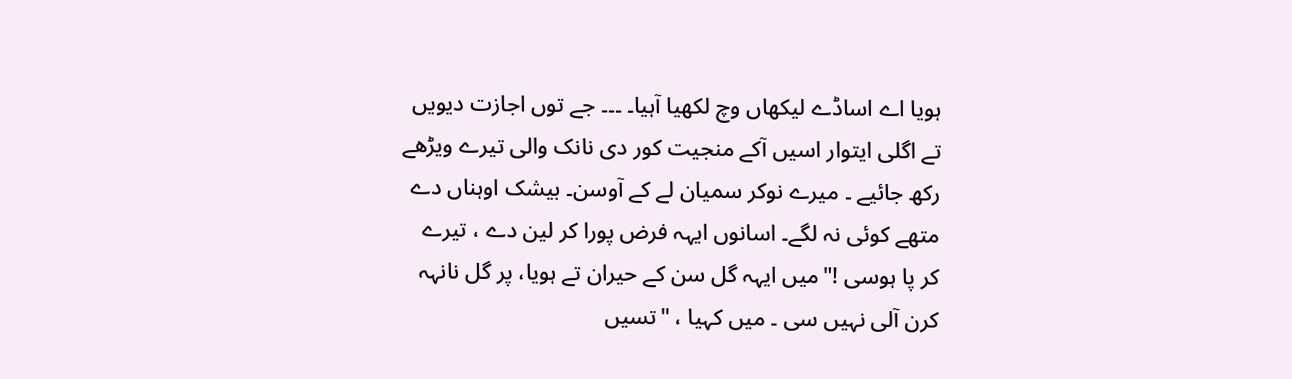ہویا اے اساڈے لیکھاں وچ لکھیا آہیا۔ ۔۔۔ جے توں اجازت دیویں تے اگلی ایتوار اسیں آکے منجیت کور دی نانک والی تیرے ویڑھے رکھ جائیے ۔ میرے نوکر سمیان لے کے آوسن۔ بیشک اوہناں دے متھے کوئی نہ لگے۔ اسانوں ایہہ فرض پورا کر لین دے ، تیرے کر پا ہوسی !"میں ایہہ گل سن کے حیران تے ہویا، پر گل نانہہ کرن آلی نہیں سی ۔ میں کہیا ، "تسیں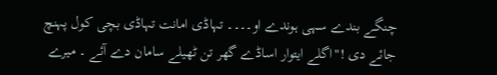چنگے بندے سہی ہوندے او۔۔۔۔ تہاڈی امانت تہاڈی بچی کول پہنچ جائے دی !"اگلے ایتوار اساڈے گھر تن ٹھیلے سامان دے آئے ۔ میرے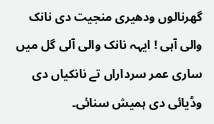گھرنالوں ودھیری منجیت دی نانک والی آہی ! ایہہ نانک والی آلی گل میں ساری عمر سرداراں تے نانکیاں دی وڈیائی دی ہمیش سنائی۔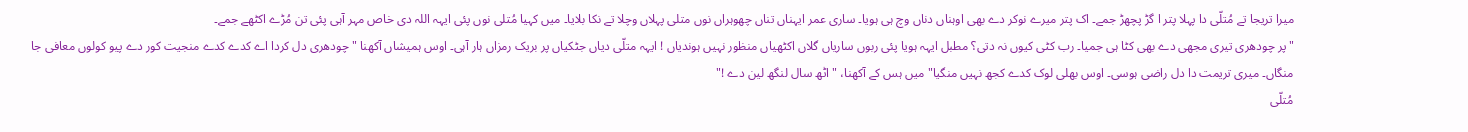میرا تریجا تے مُتلّی دا پہلا پتر ا گڑ پچھڑ جمے۔ اک پتر میرے نوکر دے بھی اوہناں دناں وچ ہی ہویا۔ ساری عمر ایہناں تناں چھوہراں نوں متلی پہلاں وچلا تے نکا بلایا۔ میں کہیا مُتلی نوں پئی ایہہ اللہ دی خاص مہر آہی پئی تن مُڑے اکٹھے جمے۔
"پر چودھری تیری مجھی دے بھی کٹا ہی جمیا۔ رب کٹی کیوں نہ دتی؟ مطبل ایہہ ہویا پئی ربوں ساریاں گلاں اکٹھیاں منظور نہیں ہوندیاں ! ایہہ متلّی دیاں جٹکیاں پر بریک رمزاں ہار آہی۔ اوس ہمیشاں آکھنا "چودھری دل کردا اے کدے کدے منجیت کور دے پیو کولوں معافی جا منگاں۔ میری تریمت دا دل راضی ہوسی۔ اوس بھلی لوک کدے کجھ نہیں منگیا" میں ہس کے آکھنا، "اٹھ سال لنگھ لین دے !"
مُتلّی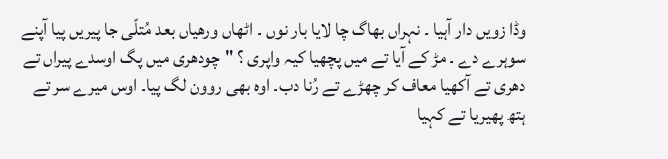وڈا زویں دار آہیا ۔ نہراں بھاگ چا لایا بار نوں ۔ اٹھاں ورھیاں بعد مُتلّی جا پیریں پیا آپنے سوہرے دے ۔ مڑ کے آیا تے میں پچھیا کیہ واپری ؟ "چودھری میں پگ اوسدے پیراں تے دھری تے آکھیا معاف کر چھڑے تے رُنا دب۔ اوہ بھی روون لگ پیا۔ اوس میرے سر تے ہتھ پھیریا تے کہیا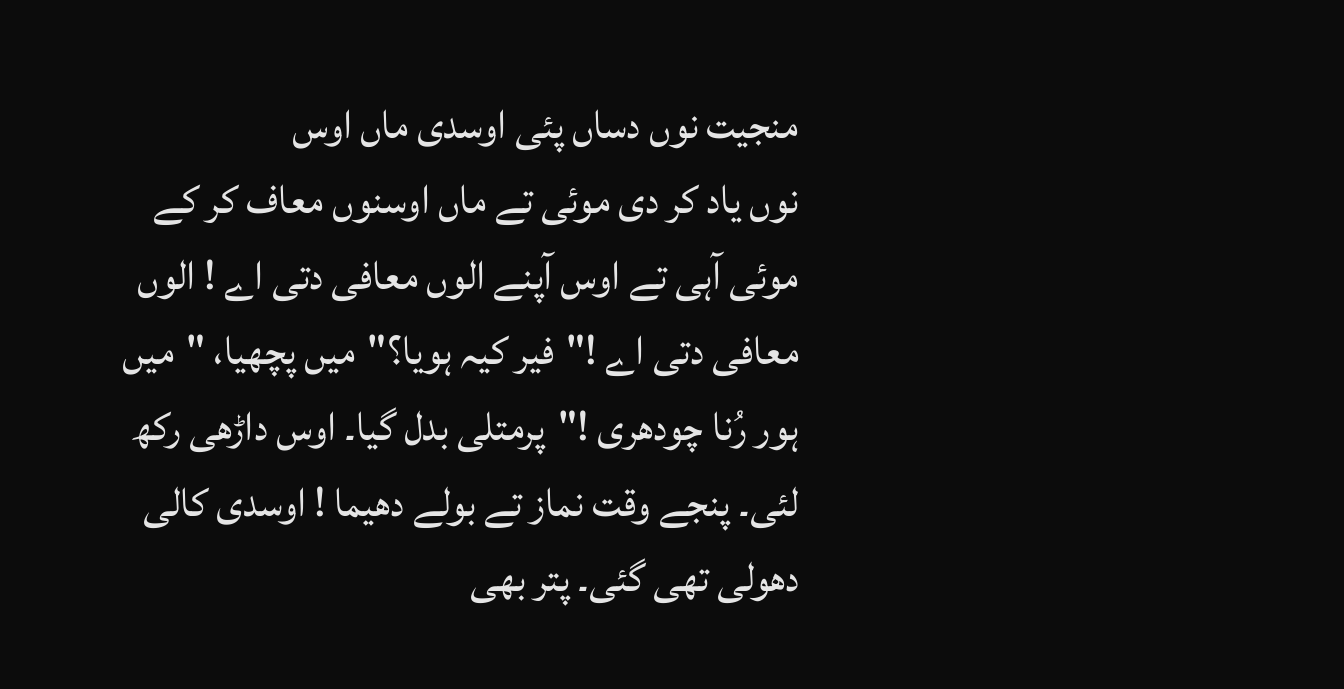منجیت نوں دساں پئی اوسدی ماں اوس
نوں یاد کر دی موئی تے ماں اوسنوں معاف کر کے موئی آہی تے اوس آپنے الوں معافی دتی اے ! الوں معافی دتی اے !"فیر کیہ ہویا؟"میں پچھیا، "میں ہور رُنا چودھری !"پرمتلی بدل گیا۔ اوس داڑھی رکھ لئی۔ پنجے وقت نماز تے بولے دھیما ! اوسدی کالی دھولی تھی گئی۔ پتر بھی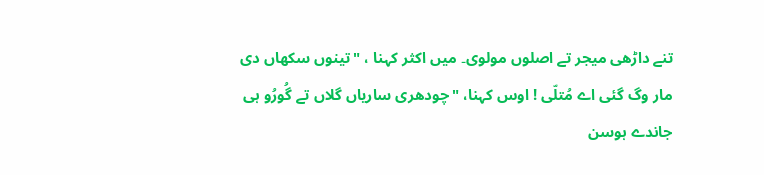تنے داڑھی میجر تے اصلوں مولوی۔ میں اکثر کہنا ، "تینوں سکھاں دی مار وگ گئی اے مُتلّی ! اوس کہنا، "چودھری ساریاں گلاں تے گُورُو ہی جاندے ہوسن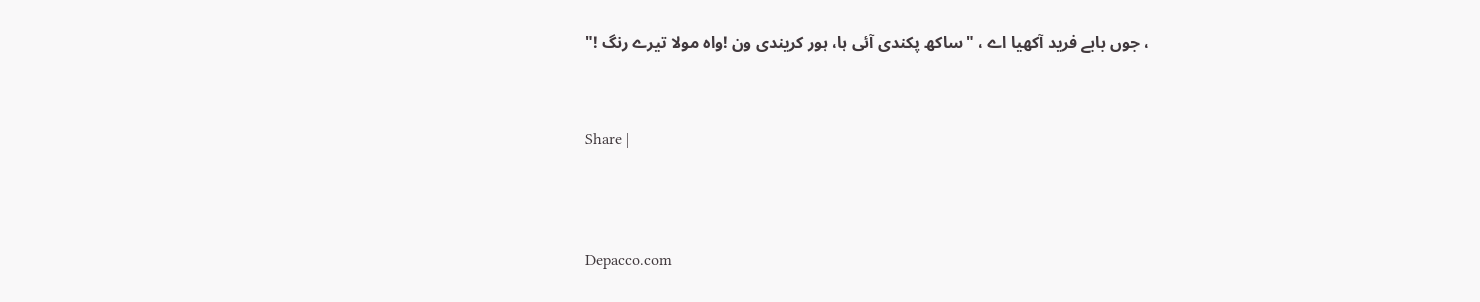، جوں بابے فرید آکھیا اے ، "ساکھ پکندی آئی ہا، ہور کریندی ون !واہ مولا تیرے رنگ !"



Share |




Depacco.com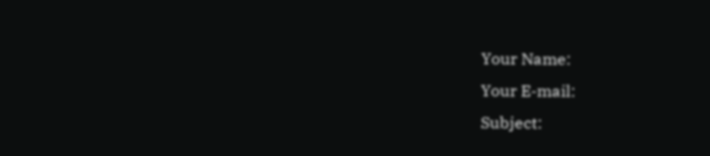Your Name:
Your E-mail:
Subject: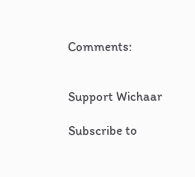Comments:


Support Wichaar

Subscribe to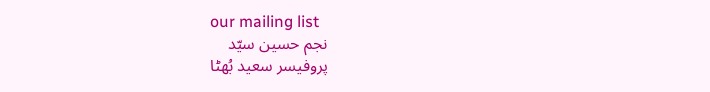our mailing list
نجم حسین سیّد
پروفیسر سعید بُھٹا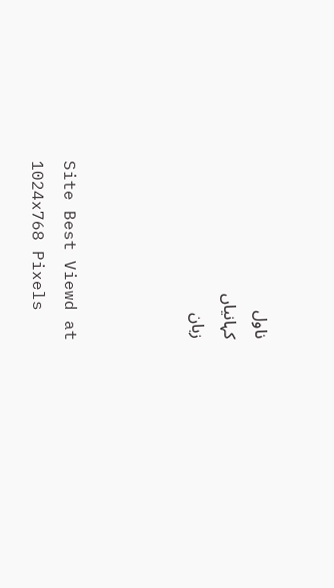ناول
کہانیاں
زبان



Site Best Viewd at 1024x768 Pixels